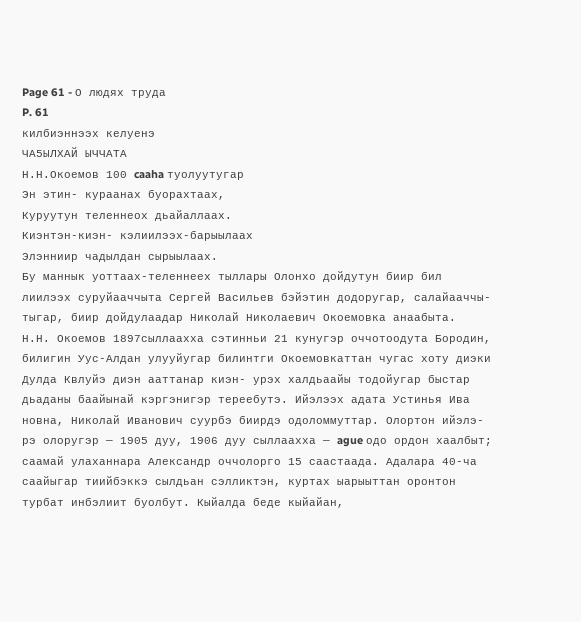Page 61 - О людях труда
P. 61
килбиэннээх келуенэ
ЧА5ЫЛХАЙ ЫЧЧАТА
Н.Н.Окоемов 100 caaha туолуутугар
Эн этин- кураанах буорахтаах,
Куруутун теленнеох дьайаллаах.
Киэнтэн-киэн- кэлиилээх-барыылаах
Элэнниир чадылдан сырыылаах.
Бу маннык уоттаах-теленнеех тыллары Олонхо дойдутун биир бил
лиилээх суруйааччыта Сергей Васильев бэйэтин додоругар, салайааччы-
тыгар, биир дойдулаадар Николай Николаевич Окоемовка анаабыта.
Н.Н. Окоемов 1897сыллаахха сэтинньи 21 кунугэр оччотоодута Бородин,
билигин Уус-Алдан улууйугар билинтги Окоемовкаттан чугас хоту диэки
Дулда Квлуйэ диэн ааттанар киэн- урэх халдьаайы тодойугар быстар
дьаданы баайынай кэргэнигэр тереебутэ. Ийэлээх адата Устинья Ива
новна, Николай Иванович суурбэ биирдэ одоломмуттар. Олортон ийэлэ-
рэ олоругэр — 1905 дуу, 1906 дуу сыллаахха — ague одо ордон хаалбыт;
саамай улаханнара Александр оччолорго 15 саастаада. Адалара 40-ча
саайыгар тиийбэккэ сылдьан сэлликтэн, куртах ыарыыттан оронтон
турбат инбэлиит буолбут. Кыйалда беде кыйайан,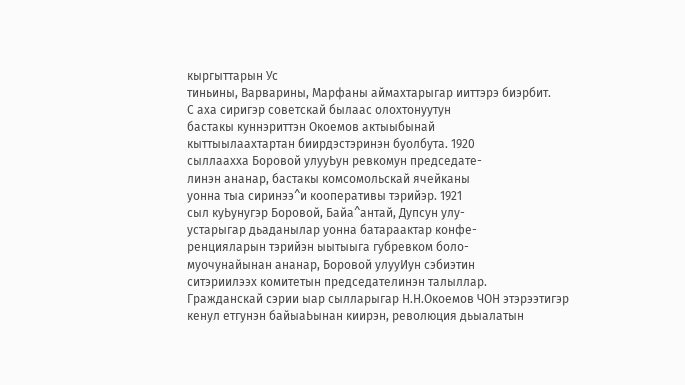кыргыттарын Ус
тиньины, Варварины, Марфаны аймахтарыгар ииттэрэ биэрбит.
С аха сиригэр советскай былаас олохтонуутун
бастакы куннэриттэн Окоемов актыыбынай
кыттыылаахтартан биирдэстэринэн буолбута. 1920
сыллаахха Боровой улууЬун ревкомун председате-
линэн ананар, бастакы комсомольскай ячейканы
уонна тыа сиринээ^и кооперативы тэрийэр. 1921
сыл куЬунугэр Боровой, Байа^антай, Дупсун улу-
устарыгар дьаданылар уонна батараактар конфе-
ренцияларын тэрийэн ыытыыга губревком боло-
муочунайынан ананар, Боровой улууИун сэбиэтин
ситэриилээх комитетын председателинэн талыллар.
Гражданскай сэрии ыар сылларыгар Н.Н.Окоемов ЧОН этэрээтигэр
кенул етгунэн байыаЬынан киирэн, революция дьыалатын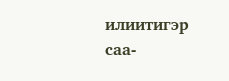илиитигэр
саа-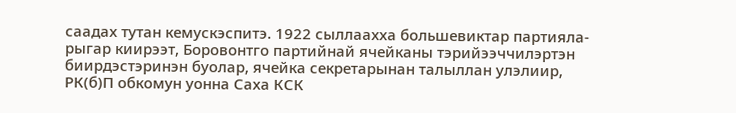саадах тутан кемускэспитэ. 1922 сыллаахха большевиктар партияла-
рыгар киирээт, Боровонтго партийнай ячейканы тэрийээччилэртэн
биирдэстэринэн буолар, ячейка секретарынан талыллан улэлиир,
РК(б)П обкомун уонна Саха КСК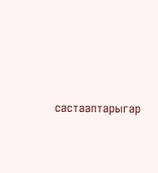састааптарыгар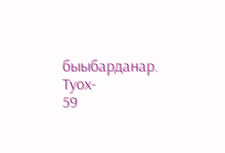быыбарданар. Туох-
59